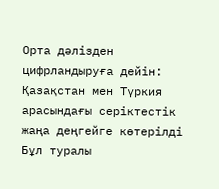Орта дәлізден цифрландыруға дейін: Қазақстан мен Түркия арасындағы серіктестік жаңа деңгейге көтерілді
Бұл туралы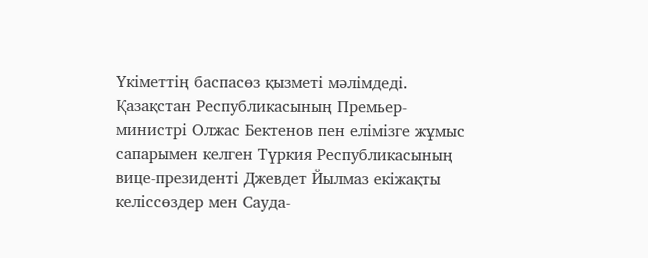Үкіметтің баспасөз қызметі мәлімдеді.
Қазақстан Республикасының Премьер-министрі Олжас Бектенов пен елімізге жұмыс сапарымен келген Түркия Республикасының вице-президенті Джевдет Йылмаз екіжақты келіссөздер мен Сауда-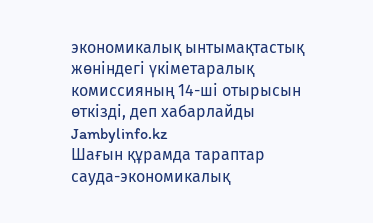экономикалық ынтымақтастық жөніндегі үкіметаралық комиссияның 14-ші отырысын өткізді, деп хабарлайды Jambylinfo.kz
Шағын құрамда тараптар сауда-экономикалық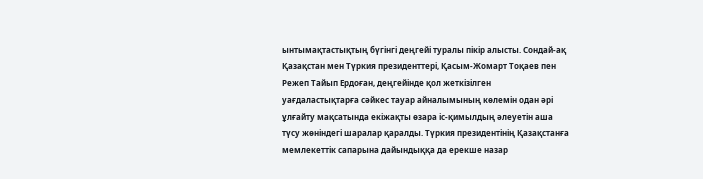ынтымақтастықтың бүгінгі деңгейі туралы пікір алысты. Сондай-ақ Қазақстан мен Түркия президенттері, Қасым-Жомарт Тоқаев пен Режеп Тайып Ердоған, деңгейінде қол жеткізілген уағдаластықтарға сәйкес тауар айналымының көлемін одан әрі ұлғайту мақсатында екіжақты өзара іс-қимылдың әлеуетін аша түсу жөніндегі шаралар қаралды. Түркия президентінің Қазақстанға мемлекеттік сапарына дайындыққа да ерекше назар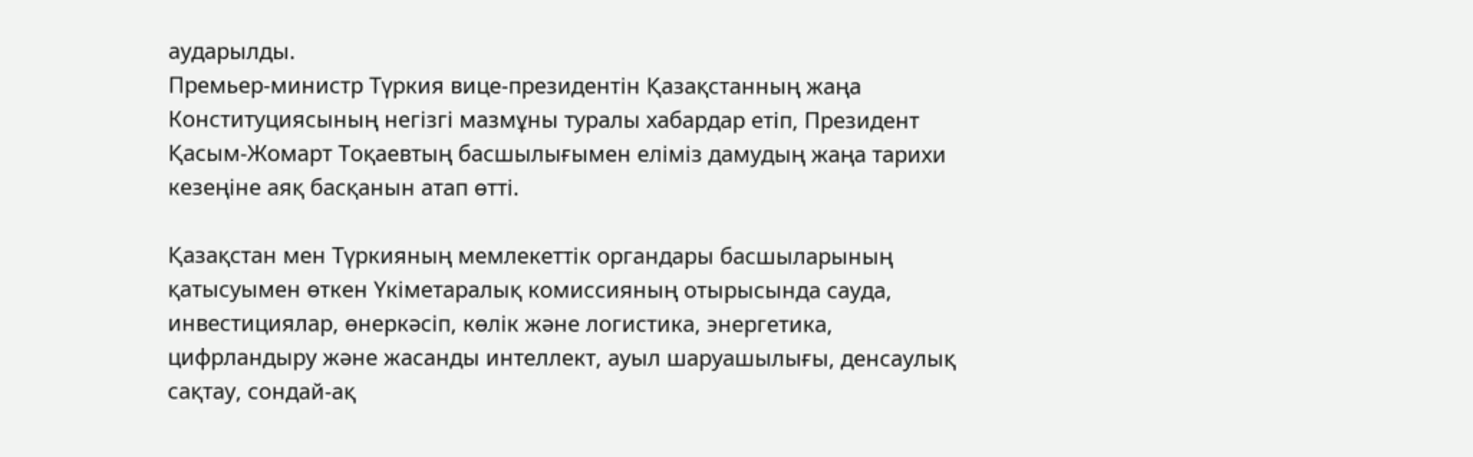аударылды.
Премьер-министр Түркия вице-президентін Қазақстанның жаңа Конституциясының негізгі мазмұны туралы хабардар етіп, Президент Қасым-Жомарт Тоқаевтың басшылығымен еліміз дамудың жаңа тарихи кезеңіне аяқ басқанын атап өтті.

Қазақстан мен Түркияның мемлекеттік органдары басшыларының қатысуымен өткен Үкіметаралық комиссияның отырысында сауда, инвестициялар, өнеркәсіп, көлік және логистика, энергетика, цифрландыру және жасанды интеллект, ауыл шаруашылығы, денсаулық сақтау, сондай-ақ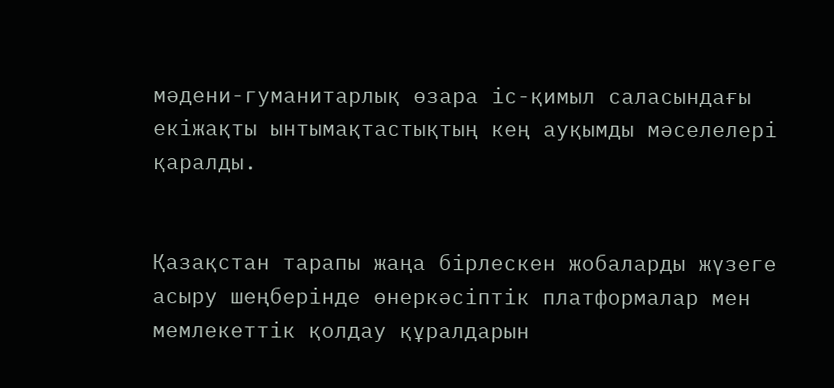мәдени-гуманитарлық өзара іс-қимыл саласындағы екіжақты ынтымақтастықтың кең ауқымды мәселелері қаралды.


Қазақстан тарапы жаңа бірлескен жобаларды жүзеге асыру шеңберінде өнеркәсіптік платформалар мен мемлекеттік қолдау құралдарын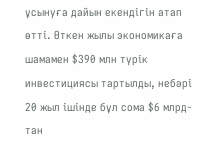ұсынуға дайын екендігін атап өтті. Өткен жылы экономикаға шамамен $390 млн түрік инвестициясы тартылды, небәрі 20 жыл ішінде бұл сома $6 млрд-тан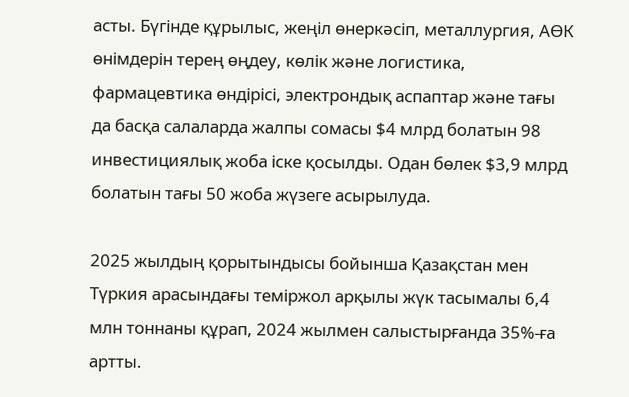асты. Бүгінде құрылыс, жеңіл өнеркәсіп, металлургия, АӨК өнімдерін терең өңдеу, көлік және логистика, фармацевтика өндірісі, электрондық аспаптар және тағы да басқа салаларда жалпы сомасы $4 млрд болатын 98 инвестициялық жоба іске қосылды. Одан бөлек $3,9 млрд болатын тағы 50 жоба жүзеге асырылуда.

2025 жылдың қорытындысы бойынша Қазақстан мен Түркия арасындағы теміржол арқылы жүк тасымалы 6,4 млн тоннаны құрап, 2024 жылмен салыстырғанда 35%-ға артты.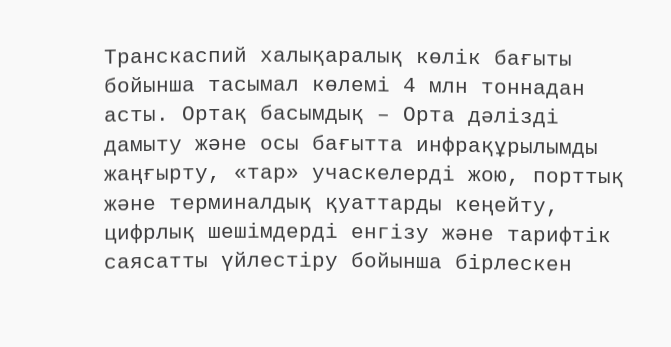Транскаспий халықаралық көлік бағыты бойынша тасымал көлемі 4 млн тоннадан асты. Ортақ басымдық – Орта дәлізді дамыту және осы бағытта инфрақұрылымды жаңғырту, «тар» учаскелерді жою, порттық және терминалдық қуаттарды кеңейту, цифрлық шешімдерді енгізу және тарифтік саясатты үйлестіру бойынша бірлескен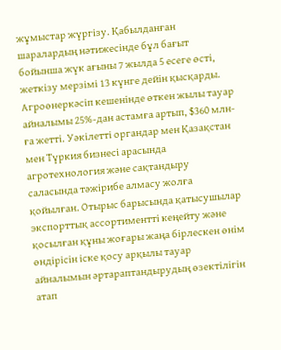жұмыстар жүргізу. Қабылданған шаралардың нәтижесінде бұл бағыт бойынша жүк ағыны 7 жылда 5 есеге өсті, жеткізу мерзімі 13 күнге дейін қысқарды.
Агроөнеркәсіп кешенінде өткен жылы тауар айналымы 25%-дан астамға артып, $360 млн-ға жетті. Уәкілетті органдар мен Қазақстан мен Түркия бизнесі арасында агротехнология және сақтандыру саласында тәжірибе алмасу жолға қойылған. Отырыс барысында қатысушылар экспорттық ассортиментті кеңейту және қосылған құны жоғары жаңа бірлескен өнім өндірісін іске қосу арқылы тауар айналымын әртараптандырудың өзектілігін атап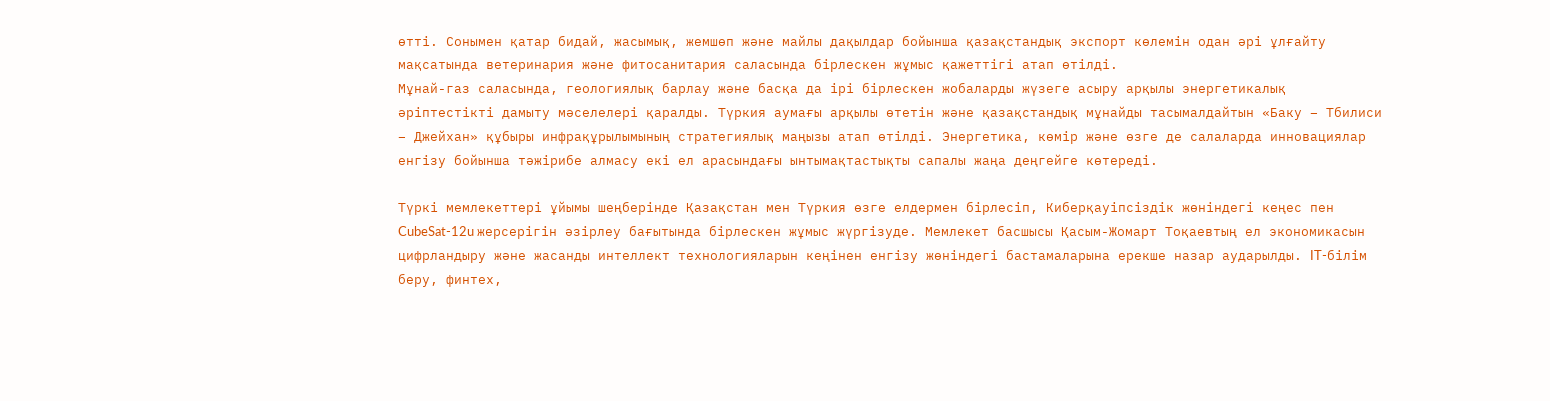өтті. Сонымен қатар бидай, жасымық, жемшөп және майлы дақылдар бойынша қазақстандық экспорт көлемін одан әрі ұлғайту мақсатында ветеринария және фитосанитария саласында бірлескен жұмыс қажеттігі атап өтілді.
Мұнай-газ саласында, геологиялық барлау және басқа да ірі бірлескен жобаларды жүзеге асыру арқылы энергетикалық әріптестікті дамыту мәселелері қаралды. Түркия аумағы арқылы өтетін және қазақстандық мұнайды тасымалдайтын «Баку – Тбилиси – Джейхан» құбыры инфрақұрылымының стратегиялық маңызы атап өтілді. Энергетика, көмір және өзге де салаларда инновациялар енгізу бойынша тәжірибе алмасу екі ел арасындағы ынтымақтастықты сапалы жаңа деңгейге көтереді.

Түркі мемлекеттері ұйымы шеңберінде Қазақстан мен Түркия өзге елдермен бірлесіп, Киберқауіпсіздік жөніндегі кеңес пен CubeSat-12u жерсерігін әзірлеу бағытында бірлескен жұмыс жүргізуде. Мемлекет басшысы Қасым-Жомарт Тоқаевтың ел экономикасын цифрландыру және жасанды интеллект технологияларын кеңінен енгізу жөніндегі бастамаларына ерекше назар аударылды. IT-білім беру, финтех,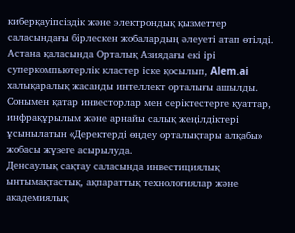киберқауіпсіздік және электрондық қызметтер саласындағы бірлескен жобалардың әлеуеті атап өтілді. Астана қаласында Орталық Азиядағы екі ірі суперкомпьютерлік кластер іске қосылып, Alem.ai халықаралық жасанды интеллект орталығы ашылды. Сонымен қатар инвесторлар мен серіктестерге қуаттар, инфрақұрылым және арнайы салық жеңілдіктері ұсынылатын «Деректерді өңдеу орталықтары алқабы» жобасы жүзеге асырылуда.
Денсаулық сақтау саласында инвестициялық ынтымақтастық, ақпараттық технологиялар және академиялық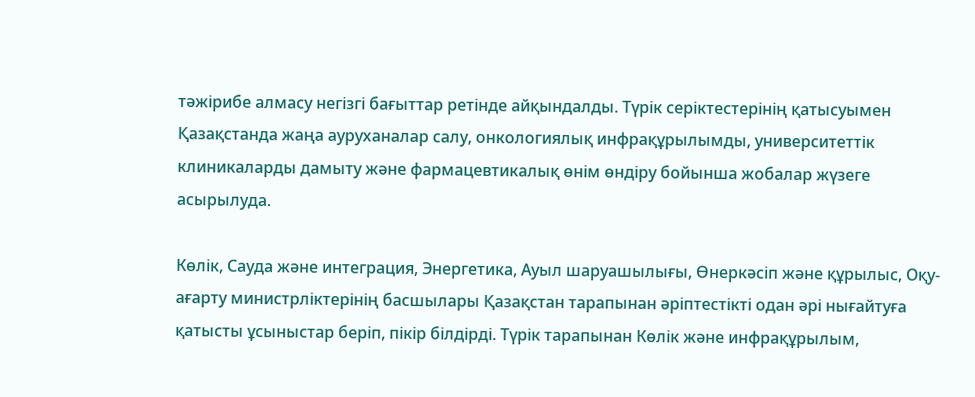тәжірибе алмасу негізгі бағыттар ретінде айқындалды. Түрік серіктестерінің қатысуымен Қазақстанда жаңа ауруханалар салу, онкологиялық инфрақұрылымды, университеттік клиникаларды дамыту және фармацевтикалық өнім өндіру бойынша жобалар жүзеге асырылуда.

Көлік, Сауда және интеграция, Энергетика, Ауыл шаруашылығы, Өнеркәсіп және құрылыс, Оқу-ағарту министрліктерінің басшылары Қазақстан тарапынан әріптестікті одан әрі нығайтуға қатысты ұсыныстар беріп, пікір білдірді. Түрік тарапынан Көлік және инфрақұрылым,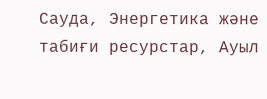Сауда, Энергетика және табиғи ресурстар, Ауыл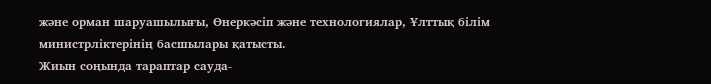және орман шаруашылығы, Өнеркәсіп және технологиялар, Ұлттық білім министрліктерінің басшылары қатысты.
Жиын соңында тараптар сауда-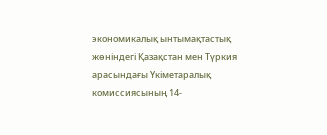экономикалық ынтымақтастық жөніндегі Қазақстан мен Түркия арасындағы Үкіметаралық комиссиясының 14-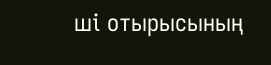ші отырысының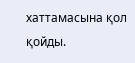хаттамасына қол қойды.